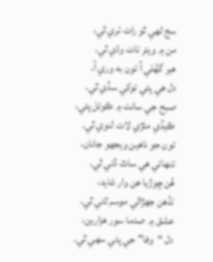سج لهي ٿو رات ٺري ٿي،
من ۾ ويتر تات وڌي ٿي.
هير گهُلي آ تون به وري آ،
دل هي پئي توکي سڏي ٿي.
صبح جي سانت ۾ ڪوئل پئي،
ڪيڏي مٺڙي لات لنوي ٿي.
تون جو ناهين ويجهو جانان،
تنهائي هي ساٿ ڏئي ٿي.
هُن ڇوڙيا هن وار شايد،
تڏهن جهڙالي موسم ٿئي ٿي.
عشق ۾ صدما سور هزارين،
دل “وفا” جي پئي سهي ٿي.